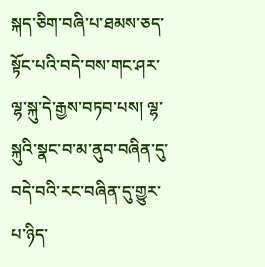སྐད་ཅིག་བཞི་པ་ཐམས་ཅད་སྟོང་པའི་བདེ་བས་གང་ཤར་ལྷ་སྐུ་དེ་རྒྱས་བཏབ་པས། ལྷ་སྐུའི་སྣང་བ་མ་ནུབ་བཞིན་དུ་བདེ་བའི་རང་བཞིན་དུ་གྱུར་པ་ཉིད་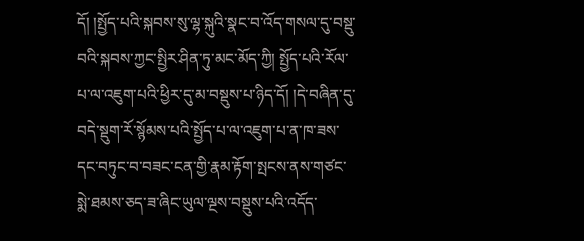དོ། །སྤྱོད་པའི་སྐབས་སུ་ལྷ་སྐུའི་སྣང་བ་འོད་གསལ་དུ་བསྡུ་བའི་སྐབས་ཀྱང་སྤྱིར་ཤིན་ཏུ་མང་མོད་ཀྱི། སྤྱོད་པའི་རོལ་པ་ལ་འཇུག་པའི་ཕྱིར་དུ་མ་བསྡུས་པ་ཉིད་དོ། །དེ་བཞིན་དུ་བདེ་སྡུག་རོ་སྙོམས་པའི་སྤྱོད་པ་ལ་འཇུག་པ་ན་ཁ་ཟས་དང་བཏུང་བ་བཟང་ངན་གྱི་རྣམ་རྟོག་སྤངས་ནས་གཙང་སྨེ་ཐམས་ཅད་ཟ་ཞིང་ཡུལ་ལྔས་བསྡུས་པའི་འདོད་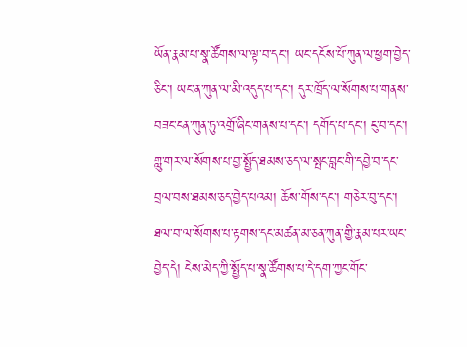ཡོན་རྣམ་པ་སྣ་ཚོགས་ལ་ལྟ་བ་དང་། ཡང་དངོས་པོ་ཀུན་ལ་ཕྱག་བྱེད་ཅིང་། ཡང་ན་ཀུན་ལ་མི་འདུད་པ་དང་། དུར་ཁྲོད་ལ་སོགས་པ་གནས་བཟང་ངན་ཀུན་ཏུ་འགྲོ་ཞིང་གནས་པ་དང་། དགོད་པ་དང་། ངུ་བ་དང་། གླུ་གར་ལ་སོགས་པ་བྱ་སྤྱོད་ཐམས་ཅད་ལ་སྤང་བླང་གི་དབྱེ་བ་དང་བྲལ་བས་ཐམས་ཅད་བྱེད་པའམ། ཆོས་གོས་དང་། གཅེར་བུ་དང་། ཐལ་བ་ལ་སོགས་པ་རྟགས་དང་མཚན་མ་ཅན་ཀུན་གྱི་རྣམ་པར་ཡང་བྱེད་དེ། ངེས་མེད་ཀྱི་སྤྱོད་པ་སྣ་ཚོགས་པ་དེ་དག་ཀྱང་གོང་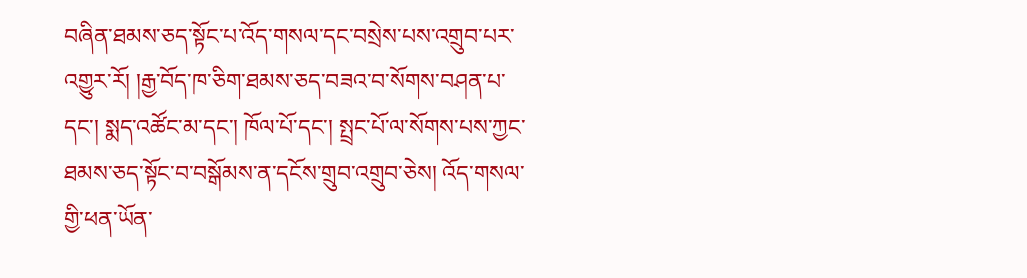བཞིན་ཐམས་ཅད་སྟོང་པ་འོད་གསལ་དང་བསྲེས་པས་འགྲུབ་པར་འགྱུར་རོ། །རྒྱ་བོད་ཁ་ཅིག་ཐམས་ཅད་བཟའ་བ་སོགས་བཤན་པ་དང་། སྨད་འཚོང་མ་དང་། ཁོལ་པོ་དང་། སྤྲང་པོ་ལ་སོགས་པས་ཀྱང་ཐམས་ཅད་སྟོང་བ་བསྒོམས་ན་དངོས་གྲུབ་འགྲུབ་ཅེས། འོད་གསལ་གྱི་ཕན་ཡོན་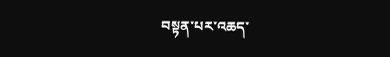བསྟན་པར་འཆད་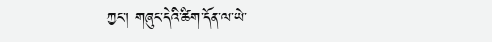ཀྱང་། གཞུང་དེའི་ཚིག་དོན་ལ་ཡེ་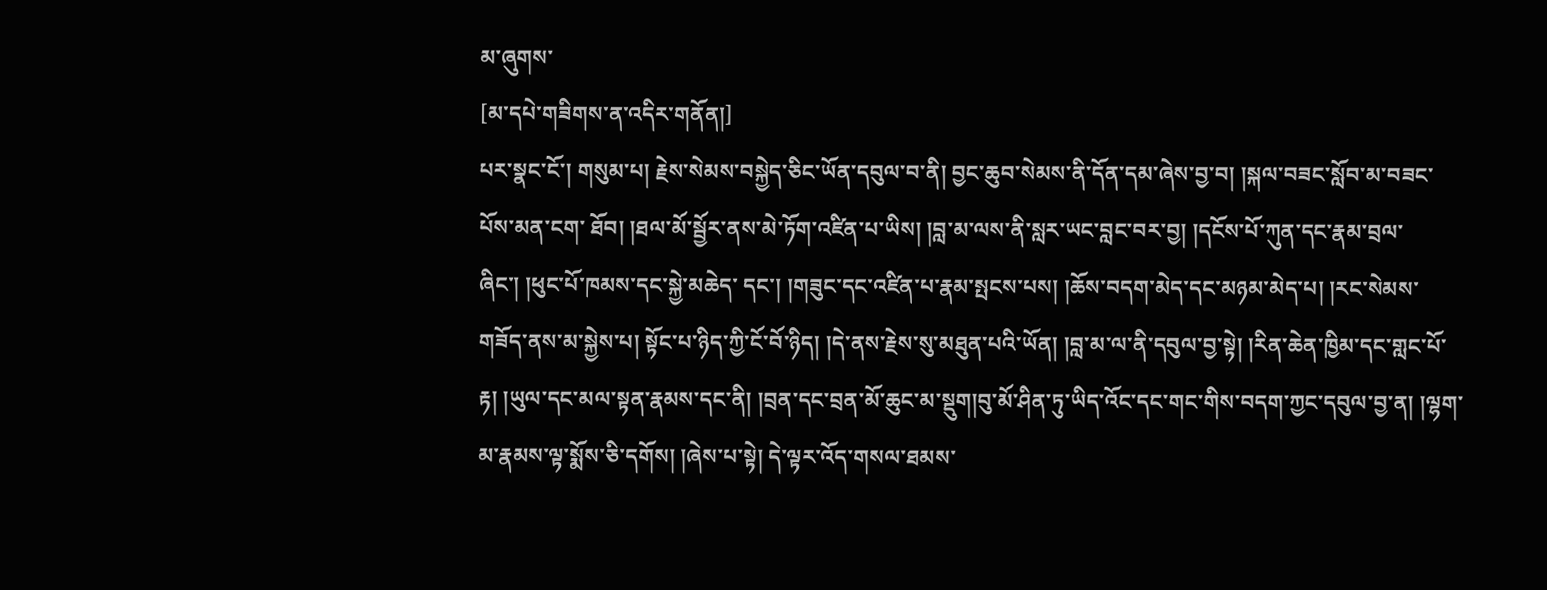མ་ཞུགས་
[མ་དཔེ་གཟིགས་ན་འདིར་གནོན།]
པར་སྣང་ངོ་། གསུམ་པ། རྗེས་སེམས་བསྐྱེད་ཅིང་ཡོན་དབུལ་བ་ནི། བྱང་ཆུབ་སེམས་ནི་དོན་དམ་ཞེས་བྱ་བ། །སྐལ་བཟང་སློབ་མ་བཟང་པོས་མན་ངག་ ཐོབ། །ཐལ་མོ་སྦྱོར་ནས་མེ་ཏོག་འཛིན་པ་ཡིས། །བླ་མ་ལས་ནི་སླར་ཡང་བླང་བར་བྱ། །དངོས་པོ་ཀུན་དང་རྣམ་བྲལ་ཞིང་། །ཕུང་པོ་ཁམས་དང་སྐྱེ་མཆེད་ དང་། །གཟུང་དང་འཛིན་པ་རྣམ་སྤངས་པས། །ཆོས་བདག་མེད་དང་མཉམ་མེད་པ། །རང་སེམས་གཟོད་ནས་མ་སྐྱེས་པ། སྟོང་པ་ཉིད་ཀྱི་ངོ་བོ་ཉིད། །དེ་ནས་རྗེས་སུ་མཐུན་པའི་ཡོན། །བླ་མ་ལ་ནི་དབུལ་བྱ་སྟེ། །རིན་ཆེན་ཁྱིམ་དང་གླང་པོ་རྟ། །ཡུལ་དང་མལ་སྟན་རྣམས་དང་ནི། །བྲན་དང་བྲན་མོ་ཆུང་མ་སྡུག།བུ་མོ་ཤིན་ཏུ་ཡིད་འོང་དང་གང་གིས་བདག་ཀྱང་དབུལ་བྱ་ན། །ལྷག་མ་རྣམས་ལྟ་སྨོས་ཅི་དགོས། །ཞེས་པ་སྟེ། དེ་ལྟར་འོད་གསལ་ཐམས་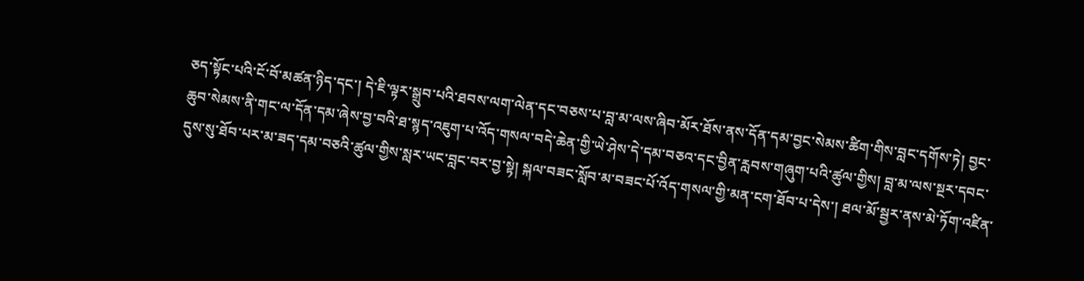ཅད་སྟོང་པའི་ངོ་བོ་མཚན་ཉིད་དང་། དེ་ཇི་ལྟར་སྒྲུབ་པའི་ཐབས་ལག་ལེན་དང་བཅས་པ་བླ་མ་ལས་ཞིབ་མོར་ཐོས་ནས་དོན་དམ་བྱང་སེམས་ཚིག་གིས་བླང་དགོས་ཏེ། བྱང་ཆུབ་སེམས་ནི་གང་ལ་དོན་དམ་ཞེས་བྱ་བའི་ཐ་སྙད་འཇུག་པ་འོད་གསལ་བདེ་ཆེན་གྱི་ཡེ་ཤེས་དེ་དམ་བཅའ་དང་བྱིན་རླབས་གཞུག་པའི་ཚུལ་གྱིས། བླ་མ་ལས་སྔར་དབང་དུས་སུ་ཐོབ་པར་མ་ཟད་དམ་བཅའི་ཚུལ་གྱིས་སླར་ཡང་བླང་བར་བྱ་སྟེ། སྐལ་བཟང་སློབ་མ་བཟང་པོ་འོད་གསལ་གྱི་མན་ངག་ཐོབ་པ་དེས་། ཐལ་མོ་སྦྱར་ནས་མེ་ཏོག་འཛིན་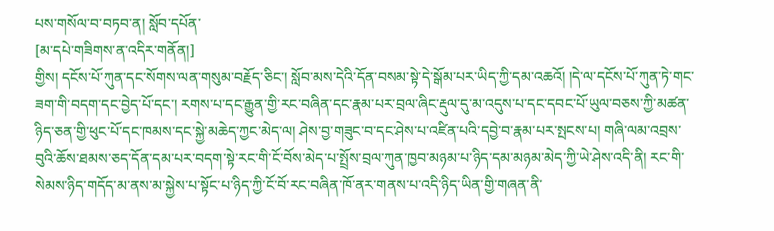པས་གསོལ་བ་བཏབ་ན། སློབ་དཔོན་
[མ་དཔེ་གཟིགས་ན་འདིར་གནོན།]
གྱིས། དངོས་པོ་ཀུན་དང་སོགས་ལན་གསུམ་བརྗོད་ཅིང་། སློབ་མས་དེའི་དོན་བསམ་སྟེ་དེ་སྒོམ་པར་ཡིད་ཀྱི་དམ་འཆའོ། །དེ་ལ་དངོས་པོ་ཀུན་ཏེ་གང་ཟག་གི་བདག་དང་བྱེད་པོ་དང་། རགས་པ་དང་རྒྱུན་གྱི་རང་བཞིན་དང་རྣམ་པར་བྲལ་ཞིང་རྡུལ་དུ་མ་འདུས་པ་དང་དབང་པོ་ཡུལ་བཅས་ཀྱི་མཚན་ཉིད་ཅན་གྱི་ཕུང་པོ་དང་ཁམས་དང་སྐྱེ་མཆེད་ཀྱང་མེད་ལ། ཤེས་བྱ་གཟུང་བ་དང་ཤེས་པ་འཛིན་པའི་དབྱེ་བ་རྣམ་པར་སྤངས་པ། གཞི་ལམ་འབྲས་བུའི་ཆོས་ཐམས་ཅད་དོན་དམ་པར་བདག་སྟེ་རང་གི་ངོ་བོས་མེད་པ་སྤྲོས་བྲལ་ཀུན་ཁྱབ་མཉམ་པ་ཉིད་དམ་མཉམ་མེད་ཀྱི་ཡེ་ཤེས་འདི་ནི། རང་གི་སེམས་ཉིད་གདོད་མ་ནས་མ་སྐྱེས་པ་སྟོང་པ་ཉིད་ཀྱི་ངོ་བོ་རང་བཞིན་ཁོ་ནར་གནས་པ་འདི་ཉིད་ཡིན་གྱི་གཞན་ནི་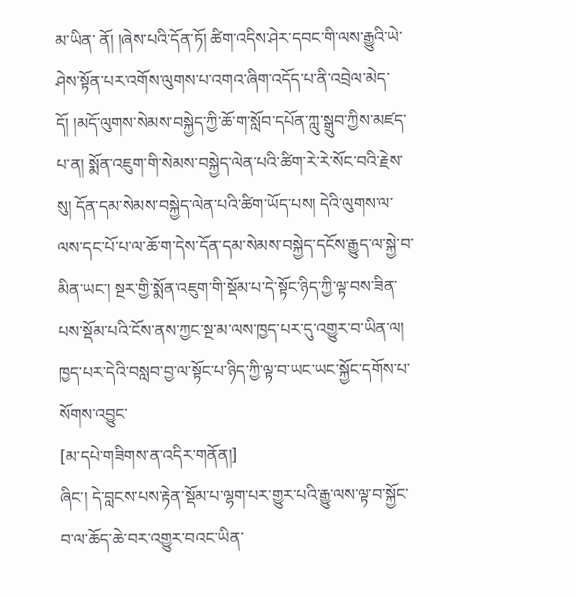མ་ཡིན་ ནོ། །ཞེས་པའི་དོན་ཏོ། ཚིག་འདིས་ཤེར་དབང་གི་ལས་རྒྱུའི་ཡེ་ཤེས་སྟོན་པར་འགོས་ལུགས་པ་འགའ་ཞིག་འདོད་པ་ནི་འབྲེལ་མེད་དོ། །མདོ་ལུགས་སེམས་བསྐྱེད་ཀྱི་ཆོ་ག་སློབ་དཔོན་ཀླུ་སྒྲུབ་ཀྱིས་མཛད་པ་ན། སྨོན་འཇུག་གི་སེམས་བསྐྱེད་ལེན་པའི་ཚིག་རེ་རེ་སོང་བའི་རྗེས་སུ། དོན་དམ་སེམས་བསྐྱེད་ལེན་པའི་ཚིག་ཡོད་པས། དེའི་ལུགས་ལ་ལས་དང་པོ་པ་ལ་ཆོ་ག་དེས་དོན་དམ་སེམས་བསྐྱེད་དངོས་རྒྱུད་ལ་སྐྱེ་བ་མིན་ཡང་། སྔར་གྱི་སྨོན་འཇུག་གི་སྡོམ་པ་དེ་སྟོང་ཉིད་ཀྱི་ལྟ་བས་ཟིན་པས་སྡོམ་པའི་ངོས་ནས་ཀྱང་སྔ་མ་ལས་ཁྱད་པར་དུ་འགྱུར་བ་ཡིན་ལ། ཁྱད་པར་དེའི་བསླབ་བྱ་ལ་སྟོང་པ་ཉིད་ཀྱི་ལྟ་བ་ཡང་ཡང་སྐྱོང་དགོས་པ་སོགས་འབྱུང་
[མ་དཔེ་གཟིགས་ན་འདིར་གནོན།]
ཞིང་། དེ་བླངས་པས་རྟེན་སྡོམ་པ་ལྷག་པར་གྱུར་པའི་རྒྱུ་ལས་ལྟ་བ་སྐྱོང་བ་ལ་ཆོད་ཆེ་བར་འགྱུར་བའང་ཡིན་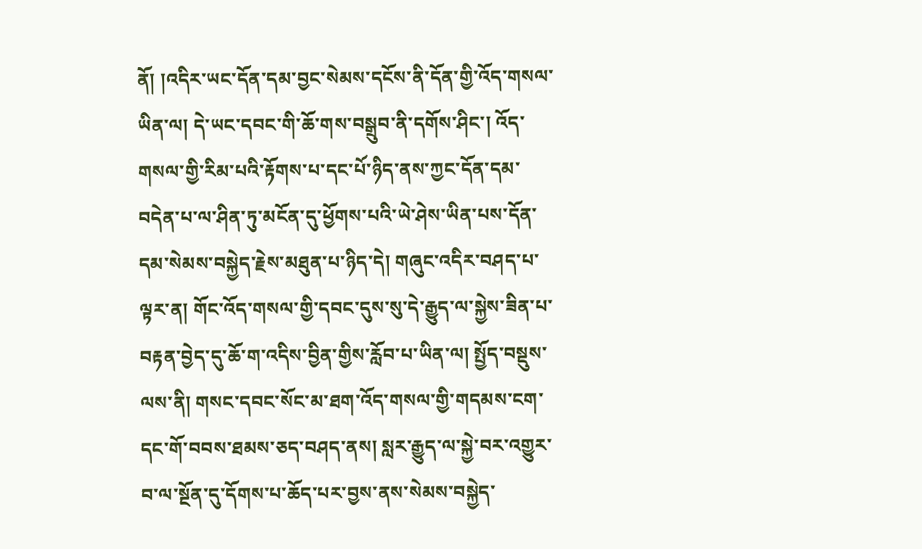ནོ། །འདིར་ཡང་དོན་དམ་བྱང་སེམས་དངོས་ནི་དོན་གྱི་འོད་གསལ་ཡིན་ལ། དེ་ཡང་དབང་གི་ཆོ་གས་བསྒྲུབ་ནི་དགོས་ཤིང་། འོད་གསལ་གྱི་རིམ་པའི་རྟོགས་པ་དང་པོ་ཉིད་ནས་ཀྱང་དོན་དམ་བདེན་པ་ལ་ཤིན་ཏུ་མངོན་དུ་ཕྱོགས་པའི་ཡེ་ཤེས་ཡིན་པས་དོན་དམ་སེམས་བསྐྱེད་རྗེས་མཐུན་པ་ཉིད་དེ། གཞུང་འདིར་བཤད་པ་ལྟར་ན། གོང་འོད་གསལ་གྱི་དབང་དུས་སུ་དེ་རྒྱུད་ལ་སྐྱེས་ཟིན་པ་བརྟན་བྱེད་དུ་ཆོ་ག་འདིས་བྱིན་གྱིས་རློབ་པ་ཡིན་ལ། སྤྱོད་བསྡུས་ལས་ནི། གསང་དབང་སོང་མ་ཐག་འོད་གསལ་གྱི་གདམས་ངག་དང་གོ་བབས་ཐམས་ཅད་བཤད་ནས། སླར་རྒྱུད་ལ་སྐྱེ་བར་འགྱུར་བ་ལ་སྔོན་དུ་དོགས་པ་ཆོད་པར་བྱས་ནས་སེམས་བསྐྱེད་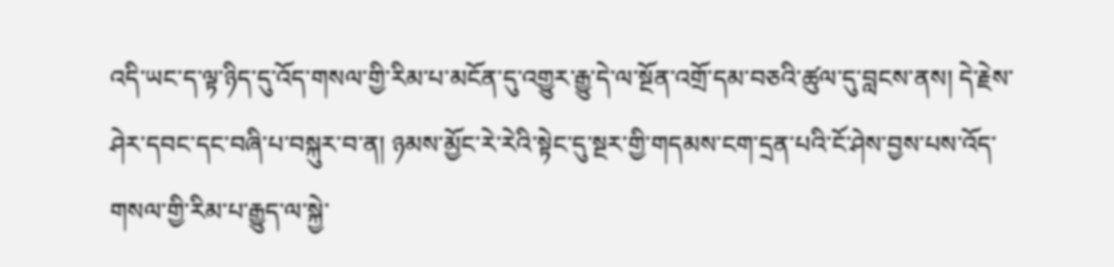འདི་ཡང་ད་ལྟ་ཉིད་དུ་འོད་གསལ་གྱི་རིམ་པ་མངོན་དུ་འགྱུར་རྒྱུ་དེ་ལ་སྔོན་འགྲོ་དམ་བཅའི་ཚུལ་དུ་བླངས་ནས། དེ་རྗེས་ཤེར་དབང་དང་བཞི་པ་བསྐུར་བ་ན། ཉམས་མྱོང་རེ་རེའི་སྟེང་དུ་སྔར་གྱི་གདམས་ངག་དྲན་པའི་ངོ་ཤེས་བྱས་པས་འོད་གསལ་གྱི་རིམ་པ་རྒྱུད་ལ་སྐྱེ་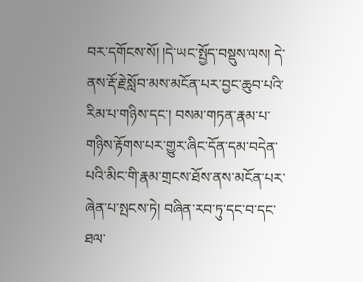བར་དགོངས་སོ། །དེ་ཡང་སྤྱོད་བསྡུས་ལས། དེ་ནས་རྡོ་རྗེ་སློབ་མས་མངོན་པར་བྱང་ཆུབ་པའི་རིམ་པ་གཉིས་དང་། བསམ་གཏན་རྣམ་པ་གཉིས་རྟོགས་པར་གྱུར་ཞིང་དོན་དམ་བདེན་པའི་མིང་གི་རྣམ་གྲངས་ཐོས་ནས་མངོན་པར་ཞེན་པ་སྤངས་ཏེ། བཞིན་རབ་ཏུ་དང་བ་དང་ཐལ་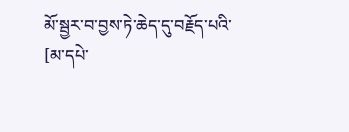མོ་སྦྱར་བ་བྱས་ཏེ་ཆེད་དུ་བརྗོད་པའི་
[མ་དཔེ་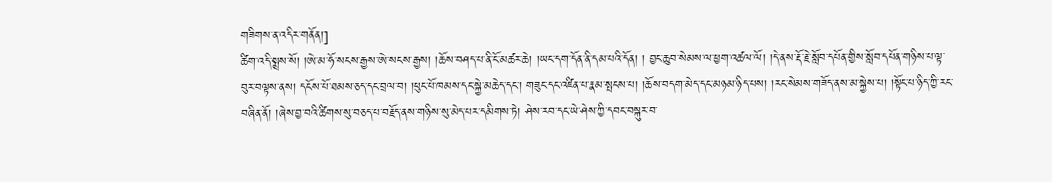གཟིགས་ན་འདིར་གནོན།]
ཚིག་འདི་སྨྲས་སོ། །ཨེ་མ་ཧོ་སངས་རྒྱས་ཨེ་སངས་རྒྱས། །ཆོས་བཤད་པ་ནི་ངོ་མཚར་ཆེ། །ཡང་དག་དོན་ནི་དམ་པའི་དོན། ། བྱང་ཆུབ་སེམས་ལ་ཕྱག་འཚལ་ལོ། །དེ་ནས་རྡོ་རྗེ་སློབ་དཔོན་གྱིས་སློབ་དཔོན་གཉིས་པ་ལྟ་བུར་བལྟས་ནས། དངོས་པོ་ཐམས་ཅད་དང་བྲལ་བ། །ཕུང་པོ་ཁམས་དང་སྐྱེ་མཆེད་དང་། གཟུང་དང་འཛིན་པ་རྣམ་སྤངས་པ། །ཆོས་བདག་མེད་དང་མཉམ་ཉིད་པས། །རང་སེམས་གཟོད་ནས་མ་སྐྱེས་པ། །སྟོང་པ་ཉིད་ཀྱི་རང་བཞིན་ནོ། །ཞེས་བྱ་བའི་ཚིགས་སུ་བཅད་པ་བརྗོད་ནས་གཉིས་སུ་མེད་པར་དམིགས་ཏེ། ཤེས་རབ་དང་ཡེ་ཤེས་ཀྱི་དབང་བསྐུར་བ་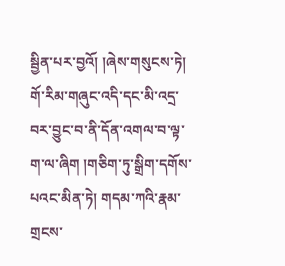སྦྱིན་པར་བྱའོ། །ཞེས་གསུངས་ཏེ། གོ་རིམ་གཞུང་འདི་དང་མི་འདྲ་བར་བྱུང་བ་ནི་དོན་འགལ་བ་ལྟ་ག་ལ་ཞིག །གཅིག་ཏུ་སྒྲིག་དགོས་པའང་མིན་ཏེ། གདམ་ཀའི་རྣམ་གྲངས་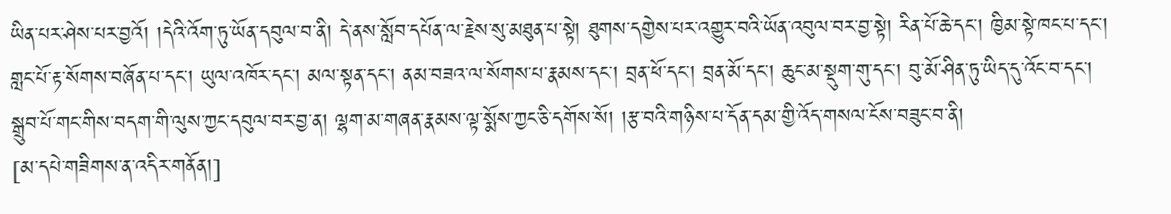ཡིན་པར་ཤེས་པར་བྱའོ། །དེའི་འོག་ཏུ་ཡོན་དབུལ་བ་ནི། དེ་ནས་སློབ་དཔོན་ལ་རྗེས་སུ་མཐུན་པ་སྟེ། ཐུགས་དགྱེས་པར་འགྱུར་བའི་ཡོན་འབུལ་བར་བྱ་སྟེ། རིན་པོ་ཆེ་དང་། ཁྱིམ་སྟེ་ཁང་པ་དང་། གླང་པོ་རྟ་སོགས་བཞོན་པ་དང་། ཡུལ་འཁོར་དང་། མལ་སྟན་དང་། ནམ་བཟའ་ལ་སོགས་པ་རྣམས་དང་། བྲན་ཕོ་དང་། བྲན་མོ་དང་། ཆུང་མ་སྡུག་གུ་དང་། བུ་མོ་ཤིན་ཏུ་ཡིད་དུ་འོང་བ་དང་། སྒྲུབ་པོ་གང་གིས་བདག་གི་ལུས་ཀྱང་དབུལ་བར་བྱ་ན། ལྷག་མ་གཞན་རྣམས་ལྟ་སྨོས་ཀྱང་ཅི་དགོས་སོ། །རྩ་བའི་གཉིས་པ་དོན་དམ་གྱི་འོད་གསལ་ངོས་བཟུང་བ་ནི།
[མ་དཔེ་གཟིགས་ན་འདིར་གནོན།]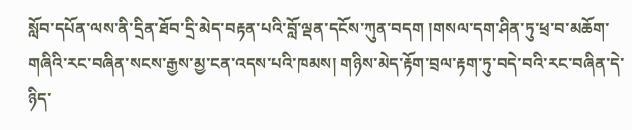སློབ་དཔོན་ལས་ནི་དྲིན་ཐོབ་དྲི་མེད་བརྟན་པའི་བློ་ལྡན་དངོས་ཀུན་བདག །གསལ་དག་ཤིན་ཏུ་ཕྲ་བ་མཆོག་གཞིའི་རང་བཞིན་སངས་རྒྱས་མྱ་ངན་འདས་པའི་ཁམས། གཉིས་མེད་རྟོག་བྲལ་རྟག་ཏུ་བདེ་བའི་རང་བཞིན་དེ་ཉིད་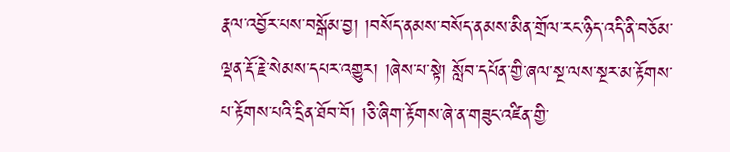རྣལ་འབྱོར་པས་བསྒོམ་བྱ། །བསོད་ནམས་བསོད་ནམས་མིན་གྲོལ་རང་ཉིད་འདི་ནི་བཅོམ་ལྡན་རྡོ་རྗེ་སེམས་དཔར་འགྱུར། །ཞེས་པ་སྟེ། སློབ་དཔོན་གྱི་ཞལ་སྔ་ལས་སྔར་མ་རྟོགས་པ་རྟོགས་པའི་དྲིན་ཐོབ་བོ། །ཅི་ཞིག་རྟོགས་ཞེ་ན་གཟུང་འཛིན་གྱི་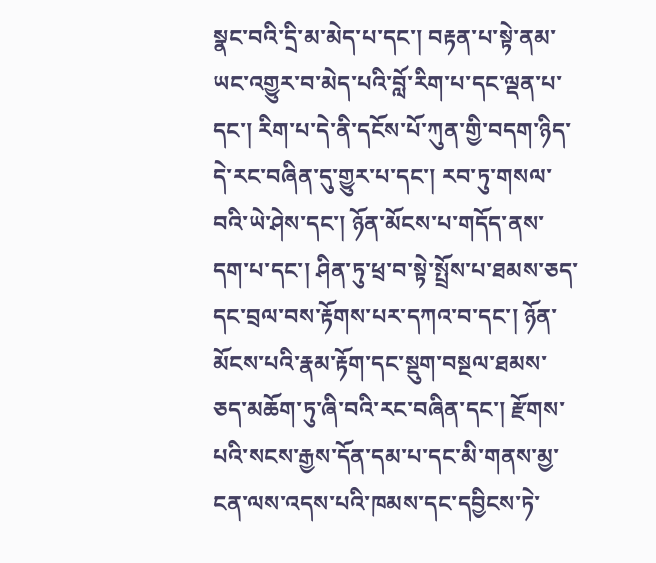སྣང་བའི་དྲི་མ་མེད་པ་དང་། བརྟན་པ་སྟེ་ནམ་ཡང་འགྱུར་བ་མེད་པའི་བློ་རིག་པ་དང་ལྡན་པ་དང་། རིག་པ་དེ་ནི་དངོས་པོ་ཀུན་གྱི་བདག་ཉིད་དེ་རང་བཞིན་དུ་གྱུར་པ་དང་། རབ་ཏུ་གསལ་བའི་ཡེ་ཤེས་དང་། ཉོན་མོངས་པ་གདོད་ནས་དག་པ་དང་། ཤིན་ཏུ་ཕྲ་བ་སྟེ་སྤྲོས་པ་ཐམས་ཅད་དང་བྲལ་བས་རྟོགས་པར་དཀའ་བ་དང་། ཉོན་མོངས་པའི་རྣམ་རྟོག་དང་སྡུག་བསྔལ་ཐམས་ཅད་མཆོག་ཏུ་ཞི་བའི་རང་བཞིན་དང་། རྫོགས་པའི་སངས་རྒྱས་དོན་དམ་པ་དང་མི་གནས་མྱ་ངན་ལས་འདས་པའི་ཁམས་དང་དབྱིངས་ཏེ་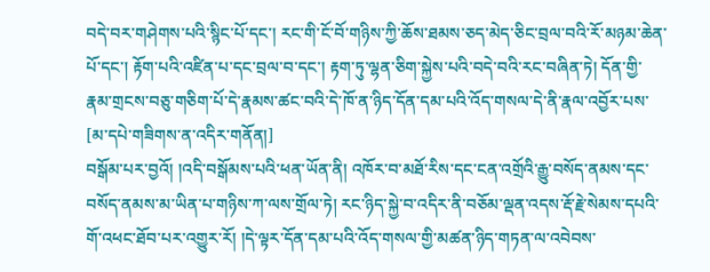བདེ་བར་གཤེགས་པའི་སྙིང་པོ་དང་། རང་གི་ངོ་བོ་གཉིས་ཀྱི་ཆོས་ཐམས་ཅད་མེད་ཅིང་བྲལ་བའི་རོ་མཉམ་ཆེན་པོ་དང་། རྟོག་པའི་འཛིན་པ་དང་བྲལ་བ་དང་། རྟག་ཏུ་ལྷན་ཅིག་སྐྱེས་པའི་བདེ་བའི་རང་བཞིན་ཏེ། དོན་གྱི་རྣམ་གྲངས་བཅུ་གཅིག་པོ་དེ་རྣམས་ཚང་བའི་དེ་ཁོ་ན་ཉིད་དོན་དམ་པའི་འོད་གསལ་དེ་ནི་རྣལ་འབྱོར་པས་
[མ་དཔེ་གཟིགས་ན་འདིར་གནོན།]
བསྒོམ་པར་བྱའོ། །འདི་བསྒོམས་པའི་ཕན་ཡོན་ནི། འཁོར་བ་མཐོ་རིས་དང་ངན་འགྲོའི་རྒྱུ་བསོད་ནམས་དང་བསོད་ནམས་མ་ཡིན་པ་གཉིས་ཀ་ལས་གྲོལ་ཏེ། རང་ཉིད་སྐྱེ་བ་འདིར་ནི་བཅོམ་ལྡན་འདས་རྡོ་རྗེ་སེམས་དཔའི་གོ་འཕང་ཐོབ་པར་འགྱུར་རོ། །དེ་ལྟར་དོན་དམ་པའི་འོད་གསལ་གྱི་མཚན་ཉིད་གཏན་ལ་འབེབས་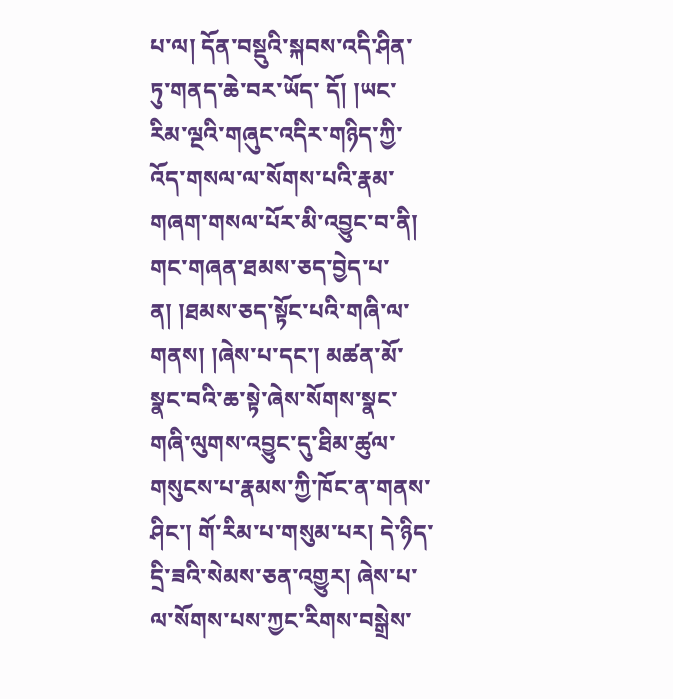པ་ལ། དོན་བསྡུའི་སྐབས་འདི་ཤིན་ཏུ་གནད་ཆེ་བར་ཡོད་ དོ། །ཡང་རིམ་ལྔའི་གཞུང་འདིར་གཉིད་ཀྱི་འོད་གསལ་ལ་སོགས་པའི་རྣམ་གཞག་གསལ་པོར་མི་འབྱུང་བ་ནི། གང་གཞན་ཐམས་ཅད་བྱེད་པ་ན། །ཐམས་ཅད་སྟོང་པའི་གཞི་ལ་གནས། །ཞེས་པ་དང་། མཚན་མོ་སྣང་བའི་ཆ་སྟེ་ཞེས་སོགས་སྣང་གཞི་ལུགས་འབྱུང་དུ་ཐིམ་ཚུལ་གསུངས་པ་རྣམས་ཀྱི་ཁོང་ན་གནས་ཤིང་། གོ་རིམ་པ་གསུམ་པར། དེ་ཉིད་དྲི་ཟའི་སེམས་ཅན་འགྱུར། ཞེས་པ་ལ་སོགས་པས་ཀྱང་རིགས་བསྒྲེས་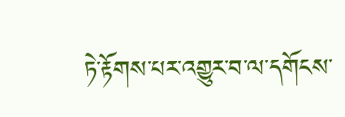ཏེ་རྟོགས་པར་འགྱུར་བ་ལ་དགོངས་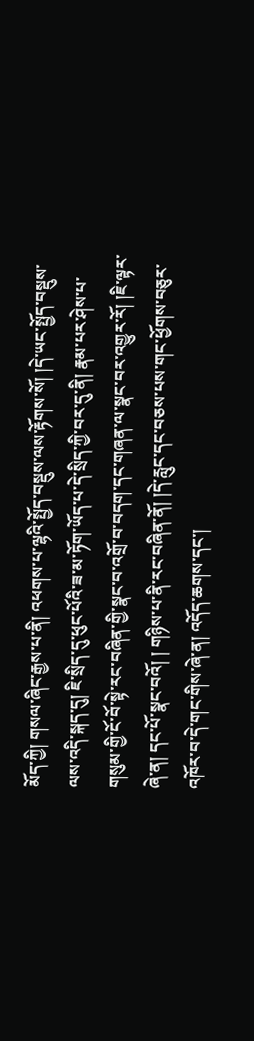མོད་ཀྱི། གསལ་ཞིང་རྒྱས་པ་ནི། འཕགས་པ་ལྷའི་སྤྱོད་བསྡུས་ལས་རྟོགས་སོ། །དེ་ཡང་སྤྱོད་བསྡུས་ལས་འདི་སྐད་དུ། ཇི་སྲིད་དུ་ཕུང་པོའི་ཟ་མ་ཏོག་ཡོད་པ་དེ་སྲིད་ཀྱི་བར་དུ་ནི། རྣམ་པར་ཤེས་པ་གསུམ་གྱི་ངོ་བོ་སྟེ་རང་བཞིན་གྱི་སྣང་བ་འགྲོ་བ་བདག་དང་གཞན་ལ་སྣང་བར་འགྱུར་རོ། །ཇི་ལྟར་ཞེ་ན། དང་པོ་སྣང་བའོ། ། གཉིས་པ་ནི་རང་བཞིན་ནོ། །དེ་རླུང་དང་བཅས་པས་གང་ཕྱོགས་བཅུར་འཁོར་བ་དེ་གང་གིས་ཞེ་ན། འདོད་ཆགས་དང་།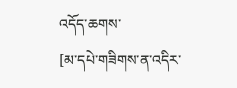འདོད་ཆགས་
[མ་དཔེ་གཟིགས་ན་འདིར་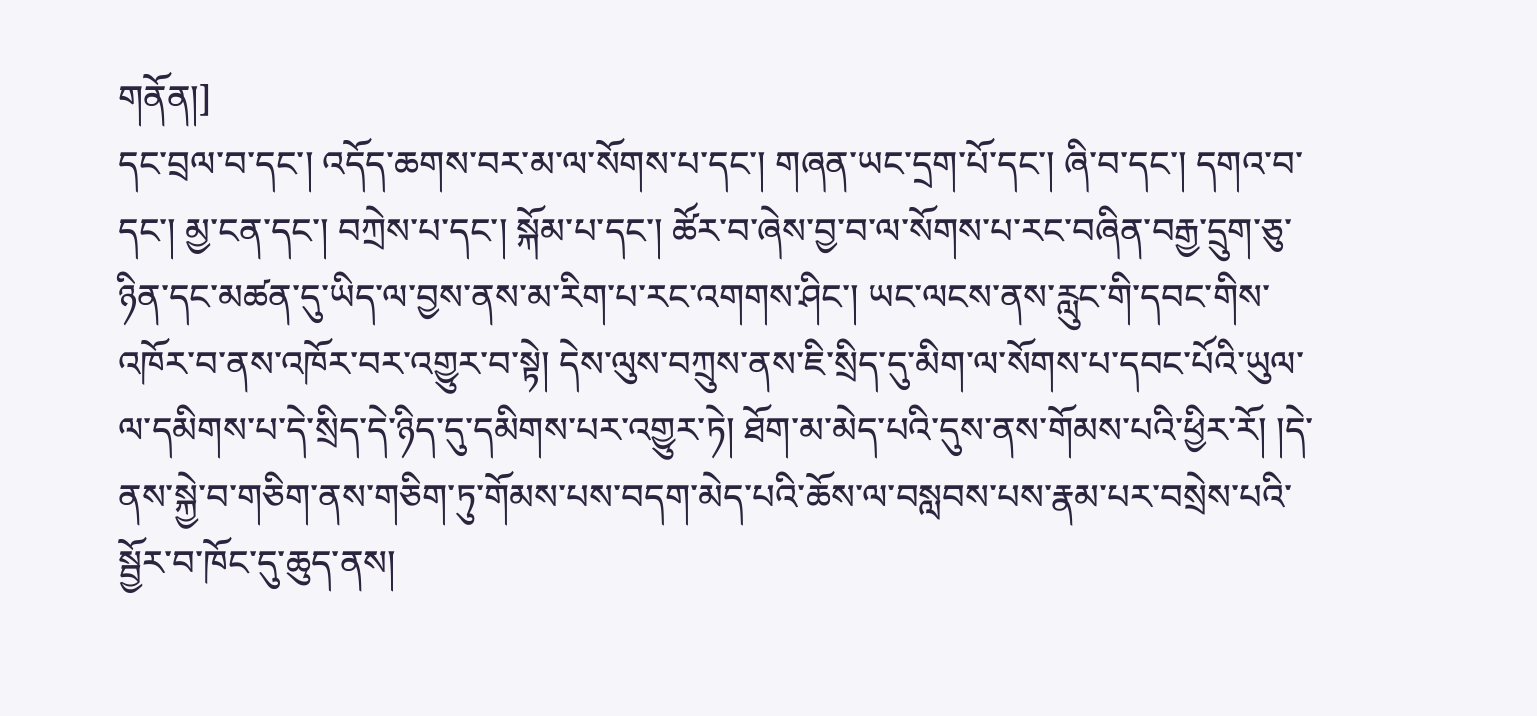གནོན།]
དང་བྲལ་བ་དང་། འདོད་ཆགས་བར་མ་ལ་སོགས་པ་དང་། གཞན་ཡང་དྲག་པོ་དང་། ཞི་བ་དང་། དགའ་བ་དང་། མྱ་ངན་དང་། བཀྲེས་པ་དང་། སྐོམ་པ་དང་། ཚོར་བ་ཞེས་བྱ་བ་ལ་སོགས་པ་རང་བཞིན་བརྒྱ་དྲུག་ཅུ་ཉིན་དང་མཚན་དུ་ཡིད་ལ་བྱས་ནས་མ་རིག་པ་རང་འགགས་ཤིང་། ཡང་ལངས་ནས་རླུང་གི་དབང་གིས་འཁོར་བ་ནས་འཁོར་བར་འགྱུར་བ་སྟེ། དེས་ལུས་བཀྲུས་ནས་ཇི་སྲིད་དུ་མིག་ལ་སོགས་པ་དབང་པོའི་ཡུལ་ལ་དམིགས་པ་དེ་སྲིད་དེ་ཉིད་དུ་དམིགས་པར་འགྱུར་ཏེ། ཐོག་མ་མེད་པའི་དུས་ནས་གོམས་པའི་ཕྱིར་རོ། །དེ་ནས་སྐྱེ་བ་གཅིག་ནས་གཅིག་ཏུ་གོམས་པས་བདག་མེད་པའི་ཆོས་ལ་བསླབས་པས་རྣམ་པར་བསྲེས་པའི་སྦྱོར་བ་ཁོང་དུ་ཆུད་ནས།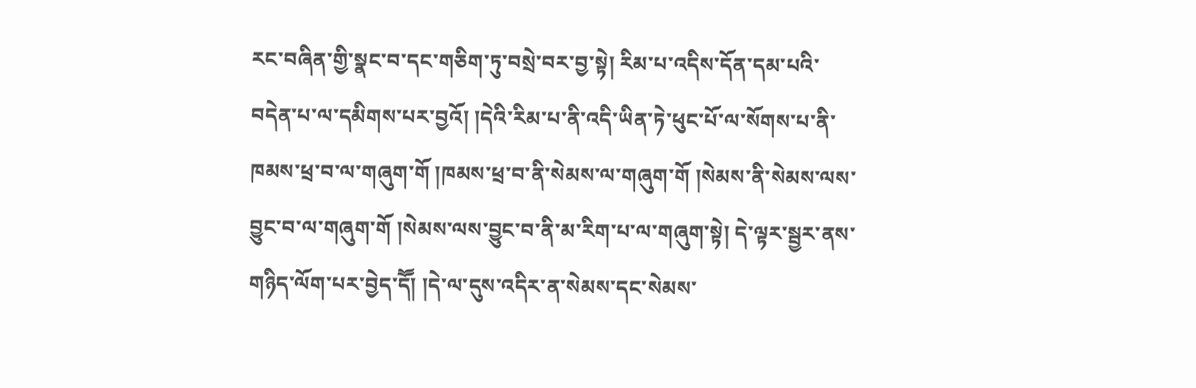རང་བཞིན་གྱི་སྣང་བ་དང་གཅིག་ཏུ་བསྲེ་བར་བྱ་སྟེ། རིམ་པ་འདིས་དོན་དམ་པའི་བདེན་པ་ལ་དམིགས་པར་བྱའོ། །དེའི་རིམ་པ་ནི་འདི་ཡིན་ཏེ་ཕུང་པོ་ལ་སོགས་པ་ནི་ཁམས་ཕྲ་བ་ལ་གཞུག་གོ །ཁམས་ཕྲ་བ་ནི་སེམས་ལ་གཞུག་གོ །སེམས་ནི་སེམས་ལས་བྱུང་བ་ལ་གཞུག་གོ །སེམས་ལས་བྱུང་བ་ནི་མ་རིག་པ་ལ་གཞུག་སྟེ། དེ་ལྟར་སྦྱར་ནས་གཉིད་ལོག་པར་བྱེད་དཽ། །དེ་ལ་དུས་འདིར་ན་སེམས་དང་སེམས་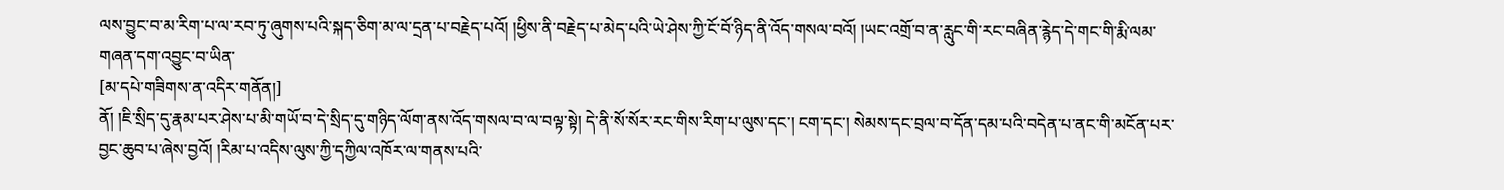ལས་བྱུང་བ་མ་རིག་པ་ལ་རབ་ཏུ་ཞུགས་པའི་སྐད་ཅིག་མ་ལ་དྲན་པ་བརྗེད་པའོ། །ཕྱིས་ནི་བརྗེད་པ་མེད་པའི་ཡེ་ཤེས་ཀྱི་ངོ་བོ་ཉིད་ནི་འོད་གསལ་བའོ། །ཡང་འགྲོ་བ་ན་རླུང་གི་རང་བཞིན་རྙེད་དེ་གང་གི་རྨི་ལམ་གཞན་དག་འབྱུང་བ་ཡིན་
[མ་དཔེ་གཟིགས་ན་འདིར་གནོན།]
ནོ། །ཇི་སྲིད་དུ་རྣམ་པར་ཤེས་པ་མི་གཡོ་བ་དེ་སྲིད་དུ་གཉིད་ལོག་ནས་འོད་གསལ་བ་ལ་བལྟ་སྟེ། དེ་ནི་སོ་སོར་རང་གིས་རིག་པ་ལུས་དང་། ངག་དང་། སེམས་དང་བྲལ་བ་དོན་དམ་པའི་བདེན་པ་ནང་གི་མངོན་པར་བྱང་ཆུབ་པ་ཞེས་བྱའོ། །རིམ་པ་འདིས་ལུས་ཀྱི་དཀྱིལ་འཁོར་ལ་གནས་པའི་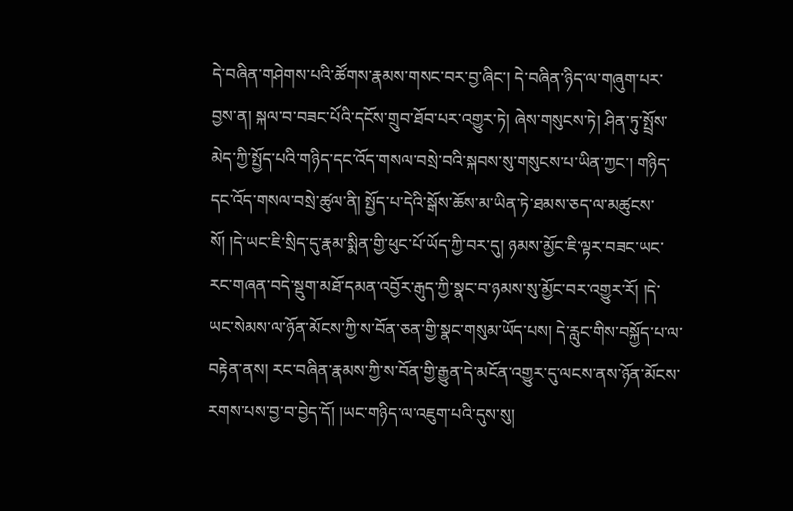དེ་བཞིན་གཤེགས་པའི་ཚོགས་རྣམས་གསང་བར་བྱ་ཞིང་། དེ་བཞིན་ཉིད་ལ་གཞུག་པར་བྱས་ན། སྐལ་བ་བཟང་པོའི་དངོས་གྲུབ་ཐོབ་པར་འགྱུར་ཏེ། ཞེས་གསུངས་ཏེ། ཤིན་ཏུ་སྤྲོས་མེད་ཀྱི་སྤྱོད་པའི་གཉིད་དང་འོད་གསལ་བསྲེ་བའི་སྐབས་སུ་གསུངས་པ་ཡིན་ཀྱང་། གཉིད་དང་འོད་གསལ་བསྲེ་ཚུལ་ནི། སྤྱོད་པ་དེའི་སྒོས་ཆོས་མ་ཡིན་ཏེ་ཐམས་ཅད་ལ་མཚུངས་སོ། །དེ་ཡང་ཇི་སྲིད་དུ་རྣམ་སྨིན་གྱི་ཕུང་པོ་ཡོད་ཀྱི་བར་དུ། ཉམས་མྱོང་ཇི་ལྟར་བཟང་ཡང་རང་གཞན་བདེ་སྡུག་མཐོ་དམན་འབྱོར་རྒུད་ཀྱི་སྣང་བ་ཉམས་སུ་མྱོང་བར་འགྱུར་རོ། །དེ་ཡང་སེམས་ལ་ཉོན་མོངས་ཀྱི་ས་བོན་ཅན་གྱི་སྣང་གསུམ་ཡོད་པས། དེ་རླུང་གིས་བསྐྱོད་པ་ལ་བརྟེན་ནས། རང་བཞིན་རྣམས་ཀྱི་ས་བོན་གྱི་རྒྱུན་དེ་མངོན་འགྱུར་དུ་ལངས་ནས་ཉོན་མོངས་རགས་པས་བྱ་བ་བྱེད་དོ། །ཡང་གཉིད་ལ་འཇུག་པའི་དུས་སུ།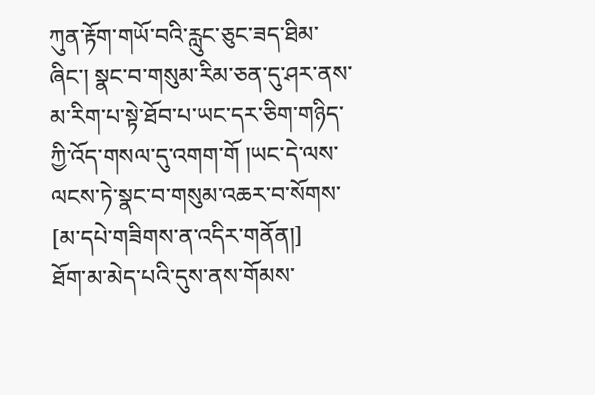ཀུན་རྟོག་གཡོ་བའི་རླུང་ཅུང་ཟད་ཐིམ་ཞིང་། སྣང་བ་གསུམ་རིམ་ཅན་དུ་ཤར་ནས་མ་རིག་པ་སྟེ་ཐོབ་པ་ཡང་དར་ཅིག་གཉིད་ཀྱི་འོད་གསལ་དུ་འགག་གོ །ཡང་དེ་ལས་ལངས་ཏེ་སྣང་བ་གསུམ་འཆར་བ་སོགས་
[མ་དཔེ་གཟིགས་ན་འདིར་གནོན།]
ཐོག་མ་མེད་པའི་དུས་ནས་གོམས་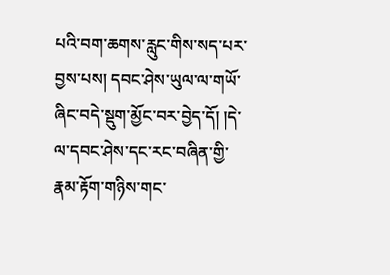པའི་བག་ཆགས་རླུང་གིས་སད་པར་བྱས་པས། དབང་ཤེས་ཡུལ་ལ་གཡོ་ཞིང་བདེ་སྡུག་མྱོང་བར་བྱེད་དོ། །དེ་ལ་དབང་ཤེས་དང་རང་བཞིན་གྱི་རྣམ་རྟོག་གཉིས་གང་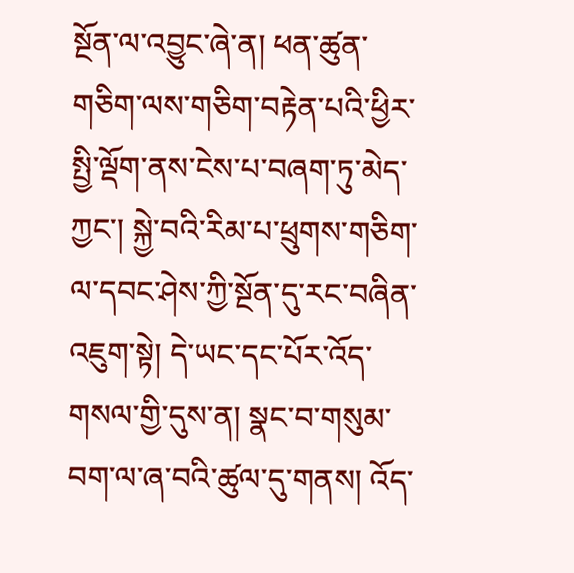སྔོན་ལ་འབྱུང་ཞེ་ན། ཕན་ཚུན་གཅིག་ལས་གཅིག་བརྟེན་པའི་ཕྱིར་སྤྱི་ལྡོག་ནས་ངེས་པ་བཞག་ཏུ་མེད་ཀྱང་། སྐྱེ་བའི་རིམ་པ་ཕྲུགས་གཅིག་ལ་དབང་ཤེས་ཀྱི་སྔོན་དུ་རང་བཞིན་འཇུག་སྟེ། དེ་ཡང་དང་པོར་འོད་གསལ་གྱི་དུས་ན། སྣང་བ་གསུམ་བག་ལ་ཞ་བའི་ཚུལ་དུ་གནས། འོད་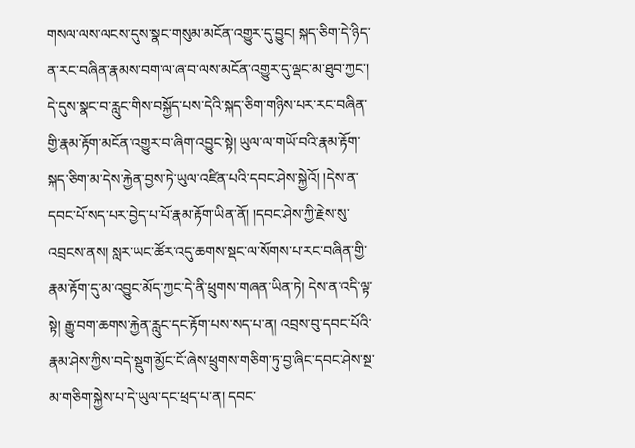གསལ་ལས་ལངས་དུས་སྣང་གསུམ་མངོན་འགྱུར་དུ་བྱུང། སྐད་ཅིག་དེ་ཉིད་ན་རང་བཞིན་རྣམས་བག་ལ་ཞ་བ་ལས་མངོན་འགྱུར་དུ་ལྡང་མ་ཐུབ་ཀྱང་། དེ་དུས་སྣང་བ་རླུང་གིས་བསྐྱོད་པས་དེའི་སྐད་ཅིག་གཉིས་པར་རང་བཞིན་གྱི་རྣམ་རྟོག་མངོན་འགྱུར་བ་ཞིག་འབྱུང་སྟེ། ཡུལ་ལ་གཡོ་བའི་རྣམ་རྟོག་སྐད་ཅིག་མ་དེས་རྐྱེན་བྱས་ཏེ་ཡུལ་འཛིན་པའི་དབང་ཤེས་སྐྱེའོ། །དེས་ན་དབང་པོ་སད་པར་བྱེད་པ་པོ་རྣམ་རྟོག་ཡིན་ནོ། །དབང་ཤེས་ཀྱི་རྗེས་སུ་འབྲངས་ནས། སླར་ཡང་ཚོར་འདུ་ཆགས་སྡང་ལ་སོགས་པ་རང་བཞིན་གྱི་རྣམ་རྟོག་དུ་མ་འབྱུང་མོད་ཀྱང་དེ་ནི་ཕྲུགས་གཞན་ཡིན་ཏེ། དེས་ན་འདི་ལྟ་སྟེ། རྒྱུ་བག་ཆགས་རྐྱེན་རླུང་དང་རྟོག་པས་སད་པ་ན། འབྲས་བུ་དབང་པོའི་རྣམ་ཤེས་ཀྱིས་བདེ་སྡུག་མྱོང་ངོ་ཞེས་ཕྲུགས་གཅིག་ཏུ་བྱ་ཞིང་དབང་ཤེས་སྔ་མ་གཅིག་སྐྱེས་པ་དེ་ཡུལ་དང་ཕྲད་པ་ན། དབང་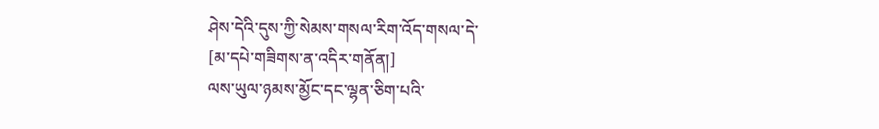ཤེས་དེའི་དུས་ཀྱི་སེམས་གསལ་རིག་འོད་གསལ་དེ་
[མ་དཔེ་གཟིགས་ན་འདིར་གནོན།]
ལས་ཡུལ་ཉམས་མྱོང་དང་ལྷན་ཅིག་པའི་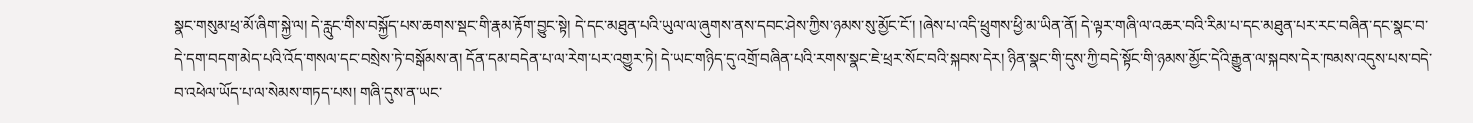སྣང་གསུམ་ཕྲ་མོ་ཞིག་སྐྱེ་ལ། དེ་རླུང་གིས་བསྐྱོད་པས་ཆགས་སྡང་གི་རྣམ་རྟོག་བྱུང་སྟེ། དེ་དང་མཐུན་པའི་ཡུལ་ལ་ཞུགས་ནས་དབང་ཤེས་ཀྱིས་ཉམས་སུ་མྱོང་ངོ་། །ཞེས་པ་འདི་ཕྲུགས་ཕྱི་མ་ཡིན་ནོ། དེ་ལྟར་གཞི་ལ་འཆར་བའི་རིམ་པ་དང་མཐུན་པར་རང་བཞིན་དང་སྣང་བ་དེ་དག་བདག་མེད་པའི་འོད་གསལ་དང་བསྲེས་ཏེ་བསྒོམས་ན། དོན་དམ་བདེན་པ་ལ་རེག་པར་འགྱུར་ཏེ། དེ་ཡང་གཉིད་དུ་འགྲོ་བཞིན་པའི་རགས་སྣང་ཇེ་ཕྲར་སོང་བའི་སྐབས་དེར། ཉིན་སྣང་གི་དུས་ཀྱི་བདེ་སྟོང་གི་ཉམས་མྱོང་དེའི་རྒྱུན་ལ་སྐབས་དེར་ཁམས་འདུས་པས་བདེ་བ་འཕེལ་ཡོད་པ་ལ་སེམས་གཏད་པས། གཞི་དུས་ན་ཡང་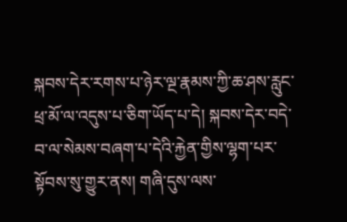སྐབས་དེར་རགས་པ་ཉེར་ལྔ་རྣམས་ཀྱི་ཆ་ཤས་རླུང་ཕྲ་མོ་ལ་འདུས་པ་ཅིག་ཡོད་པ་དེ། སྐབས་དེར་བདེ་བ་ལ་སེམས་བཞག་པ་དེའི་རྐྱེན་གྱིས་ལྷག་པར་སྟོབས་སུ་གྱུར་ནས། གཞི་དུས་ལས་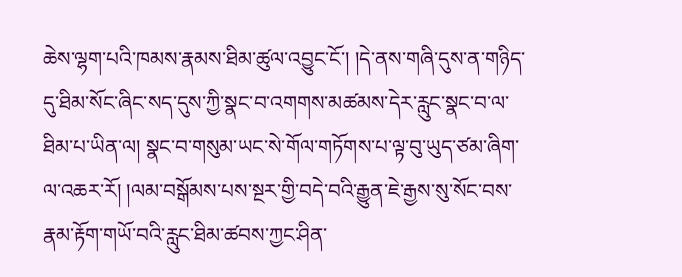ཆེས་ལྷག་པའི་ཁམས་རྣམས་ཐིམ་ཚུལ་འབྱུང་ངོ་། །དེ་ནས་གཞི་དུས་ན་གཉིད་དུ་ཐིམ་སོང་ཞིང་སད་དུས་ཀྱི་སྣང་བ་འགགས་མཚམས་དེར་རླུང་སྣང་བ་ལ་ཐིམ་པ་ཡིན་ལ། སྣང་བ་གསུམ་ཡང་སེ་གོལ་གཏོགས་པ་ལྟ་བུ་ཡུད་ཙམ་ཞིག་ལ་འཆར་རོ། །ལམ་བསྒོམས་པས་སྔར་གྱི་བདེ་བའི་རྒྱུན་ཇེ་རྒྱས་སུ་སོང་བས་རྣམ་རྟོག་གཡོ་བའི་རླུང་ཐིམ་ཚབས་ཀྱང་ཤིན་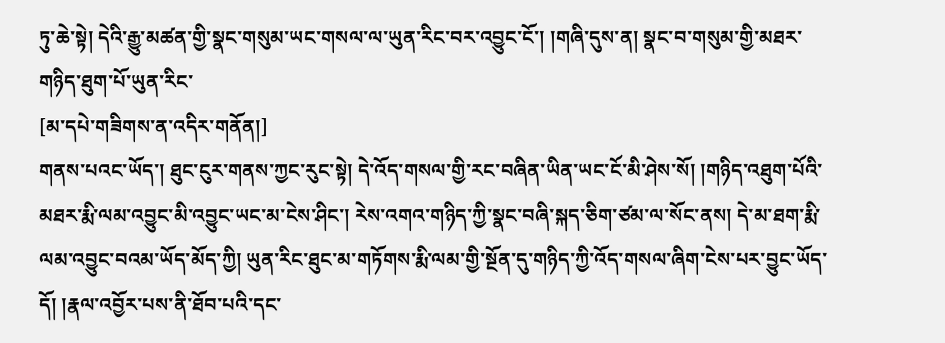ཏུ་ཆེ་སྟེ། དེའི་རྒྱུ་མཚན་གྱི་སྣང་གསུམ་ཡང་གསལ་ལ་ཡུན་རིང་བར་འབྱུང་ངོ་། །གཞི་དུས་ན། སྣང་བ་གསུམ་གྱི་མཐར་གཉིད་ཐུག་པོ་ཡུན་རིང་
[མ་དཔེ་གཟིགས་ན་འདིར་གནོན།]
གནས་པའང་ཡོད་། ཐུང་ངུར་གནས་ཀྱང་རུང་སྟེ། དེ་འོད་གསལ་གྱི་རང་བཞིན་ཡིན་ཡང་ངོ་མི་ཤེས་སོ། །གཉིད་འཐུག་པོའི་མཐར་རྨི་ལམ་འབྱུང་མི་འབྱུང་ཡང་མ་ངེས་ཤིང་། རེས་འགའ་གཉིད་ཀྱི་སྣང་བཞི་སྐད་ཅིག་ཙམ་ལ་སོང་ནས། དེ་མ་ཐག་རྨི་ལམ་འབྱུང་བའམ་ཡོད་མོད་ཀྱི། ཡུན་རིང་ཐུང་མ་གཏོགས་རྨི་ལམ་གྱི་སྔོན་དུ་གཉིད་ཀྱི་འོད་གསལ་ཞིག་ངེས་པར་བྱུང་ཡོད་དོ། །རྣལ་འབྱོར་པས་ནི་ཐོབ་པའི་དང་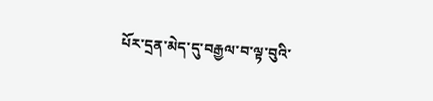པོར་དྲན་མེད་དུ་བརྒྱལ་བ་ལྟ་བུའི་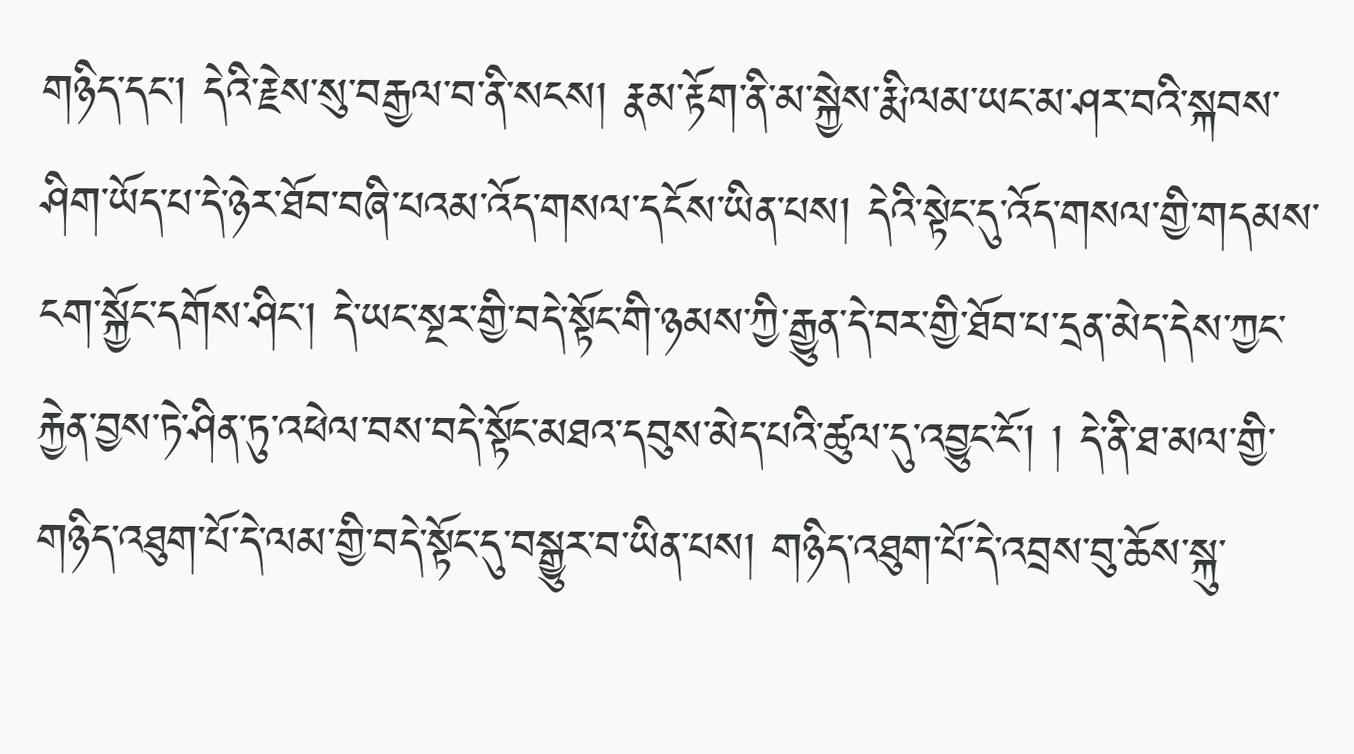གཉིད་དང་། དེའི་རྗེས་སུ་བརྒྱལ་བ་ནི་སངས། རྣམ་རྟོག་ནི་མ་སྐྱེས་རྨི་ལམ་ཡང་མ་ཤར་བའི་སྐབས་ཤིག་ཡོད་པ་དེ་ཉེར་ཐོབ་བཞི་པའམ་འོད་གསལ་དངོས་ཡིན་པས། དེའི་སྟེང་དུ་འོད་གསལ་གྱི་གདམས་ངག་སྐྱོང་དགོས་ཤིང་། དེ་ཡང་སྔར་གྱི་བདེ་སྟོང་གི་ཉམས་ཀྱི་རྒྱུན་དེ་བར་གྱི་ཐོབ་པ་དྲན་མེད་དེས་ཀྱང་རྐྱེན་བྱས་ཏེ་ཤིན་ཏུ་འཕེལ་བས་བདེ་སྟོང་མཐའ་དབུས་མེད་པའི་ཚུལ་དུ་འབྱུང་ངོ་། ། དེ་ནི་ཐ་མལ་གྱི་གཉིད་འཐུག་པོ་དེ་ལམ་གྱི་བདེ་སྟོང་དུ་བསྒྱུར་བ་ཡིན་པས། གཉིད་འཐུག་པོ་དེ་འབྲས་བུ་ཆོས་སྐུ་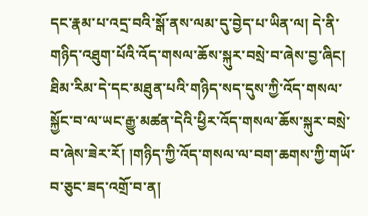དང་རྣམ་པ་འདྲ་བའི་སྒོ་ནས་ལམ་དུ་བྱེད་པ་ཡིན་ལ། དེ་ནི་གཉིད་འཐུག་པོའི་འོད་གསལ་ཆོས་སྐུར་བསྲེ་བ་ཞེས་བྱ་ཞིང། ཐིམ་རིམ་དེ་དང་མཐུན་པའི་གཉིད་སད་དུས་ཀྱི་འོད་གསལ་སྐྱོང་བ་ལ་ཡང་རྒྱུ་མཚན་དེའི་ཕྱིར་འོད་གསལ་ཆོས་སྐུར་བསྲེ་བ་ཞེས་ཟེར་རོ། །གཉིད་ཀྱི་འོད་གསལ་ལ་བག་ཆགས་ཀྱི་གཡོ་བ་ཅུང་ཟད་འགྲོ་བ་ན།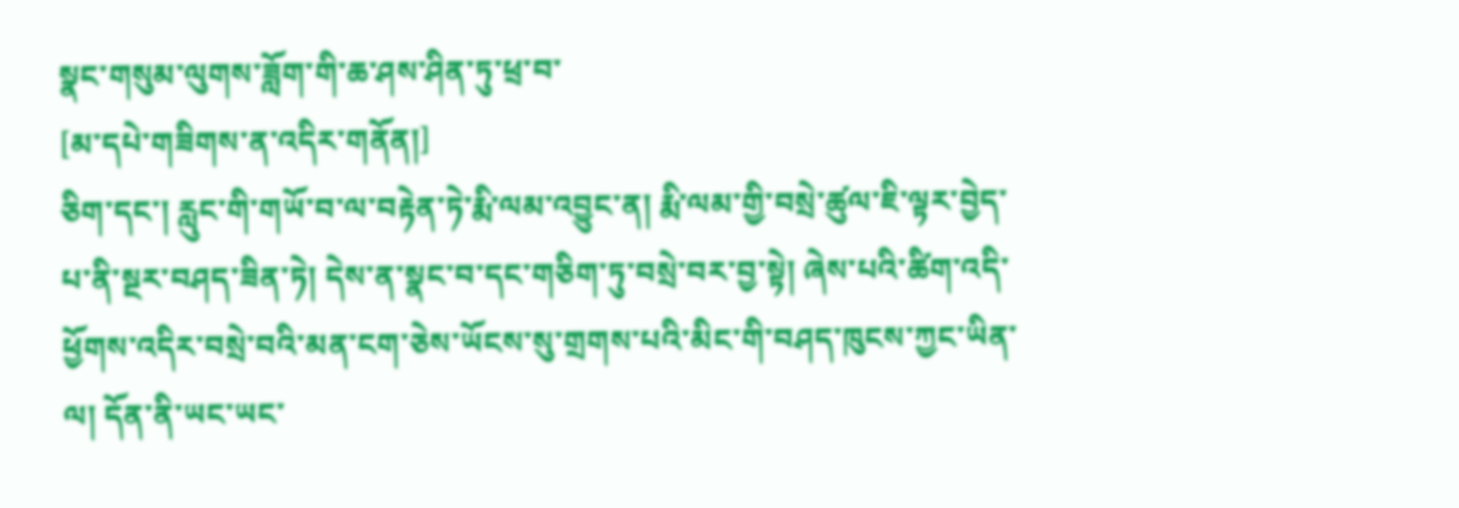སྣང་གསུམ་ལུགས་ཟློག་གི་ཆ་ཤས་ཤིན་ཏུ་ཕྲ་བ་
[མ་དཔེ་གཟིགས་ན་འདིར་གནོན།]
ཅིག་དང་། རླུང་གི་གཡོ་བ་ལ་བརྟེན་ཏེ་རྨི་ལམ་འབྱུང་ན། རྨི་ལམ་གྱི་བསྲེ་ཚུལ་ཇི་ལྟར་བྱེད་པ་ནི་སྔར་བཤད་ཟིན་ཏེ། དེས་ན་སྣང་བ་དང་གཅིག་ཏུ་བསྲེ་བར་བྱ་སྟེ། ཞེས་པའི་ཚིག་འདི་ཕྱོགས་འདིར་བསྲེ་བའི་མན་ངག་ཅེས་ཡོངས་སུ་གྲགས་པའི་མིང་གི་བཤད་ཁུངས་ཀྱང་ཡིན་ལ། དོན་ནི་ཡང་ཡང་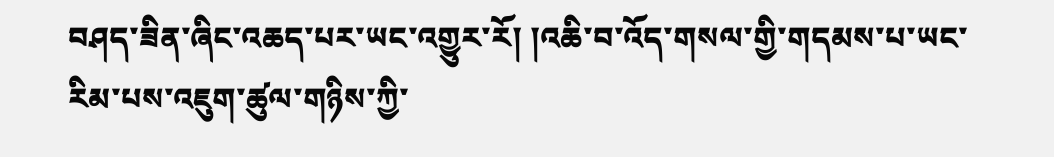བཤད་ཟིན་ཞིང་འཆད་པར་ཡང་འགྱུར་རོ། །འཆི་བ་འོད་གསལ་གྱི་གདམས་པ་ཡང་རིམ་པས་འཇུག་ཚུལ་གཉིས་ཀྱི་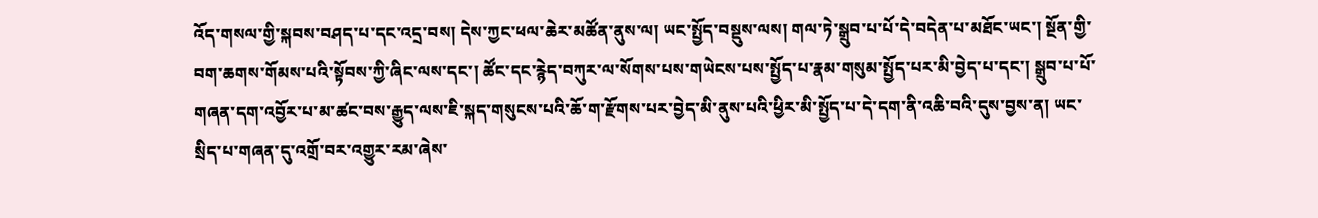འོད་གསལ་གྱི་སྐབས་བཤད་པ་དང་འདྲ་བས། དེས་ཀྱང་ཕལ་ཆེར་མཚོན་ནུས་ལ། ཡང་སྤྱོད་བསྡུས་ལས། གལ་ཏེ་སྒྲུབ་པ་པོ་དེ་བདེན་པ་མཐོང་ཡང་། སྔོན་གྱི་བག་ཆགས་གོམས་པའི་སྟོབས་ཀྱི་ཞིང་ལས་དང་། ཚོང་དང་རྙེད་བཀུར་ལ་སོགས་པས་གཡེངས་པས་སྤྱོད་པ་རྣམ་གསུམ་སྤྱོད་པར་མི་བྱེད་པ་དང་། སྒྲུབ་པ་པོ་གཞན་དག་འབྱོར་པ་མ་ཚང་བས་རྒྱུད་ལས་ཇི་སྐད་གསུངས་པའི་ཆོ་ག་རྫོགས་པར་བྱེད་མི་ནུས་པའི་ཕྱིར་མི་སྤྱོད་པ་དེ་དག་ནི་འཆི་བའི་དུས་བྱས་ན། ཡང་སྲིད་པ་གཞན་དུ་འགྲོ་བར་འགྱུར་རམ་ཞེས་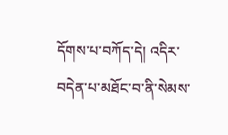དོགས་པ་བཀོད་དེ། འདིར་བདེན་པ་མཐོང་བ་ནི་སེམས་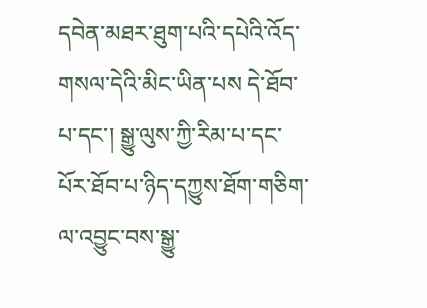དབེན་མཐར་ཐུག་པའི་དཔེའི་འོད་གསལ་དེའི་མིང་ཡིན་པས དེ་ཐོབ་པ་དང་། སྒྱུ་ལུས་ཀྱི་རིམ་པ་དང་པོར་ཐོབ་པ་ཉིད་དཀྱུས་ཐོག་གཅིག་ལ་འབྱུང་བས་སྒྱུ་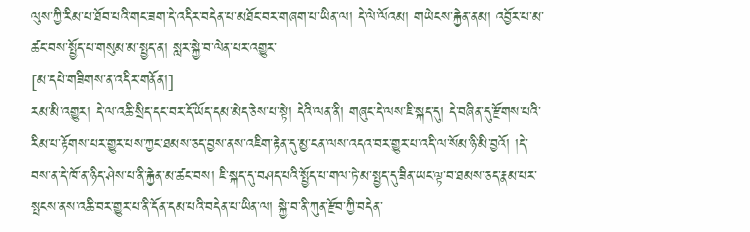ལུས་ཀྱི་རིམ་པ་ཐོབ་པའི་གང་ཟག་དེ་འདིར་བདེན་པ་མཐོང་བར་གཞག་པ་ཡིན་ལ། དེ་ལེ་ལོའམ། གཡེངས་རྐྱེན་ནམ། འབྱོར་པ་མ་ཚང་བས་སྤྱོད་པ་གསུམ་མ་སྤྱད་ན། སླར་སྐྱེ་བ་ལེན་པར་འགྱུར་
[མ་དཔེ་གཟིགས་ན་འདིར་གནོན།]
རམ་མི་འགྱུར། དེ་ལ་འཆི་སྲིད་དང་བར་དོ་ཡོད་དམ་མེད་ཅེས་པ་སྟེ། དེའི་ལན་ནི། གཞུང་དེ་ལས་ཇི་སྐད་དུ། དེ་བཞིན་དུ་རྫོགས་པའི་རིམ་པ་རྟོགས་པར་གྱུར་པས་ཀྱང་ཐམས་ཅད་བྱས་ནས་འཇིག་རྟེན་དུ་མྱ་ངན་ལས་འདའ་བར་གྱུར་པ་འདི་ལ་སོམ་ཉི་མི་བྱའོ། །དེ་བས་ན་དེ་ཁོ་ན་ཉིད་ཤེས་པ་ནི་རྐྱེན་མ་ཚང་བས། ཇི་སྐད་དུ་བཤད་པའི་སྤྱོད་པ་གལ་ཏེ་མ་སྤྱད་དུ་ཟིན་ཡང་ལྟ་བ་ཐམས་ཅད་རྣམ་པར་སྤངས་ནས་འཆི་བར་གྱུར་པ་ནི་དོན་དམ་པའི་བདེན་པ་ཡིན་ལ། སྐྱེ་བ་ནི་ཀུན་རྫོབ་ཀྱི་བདེན་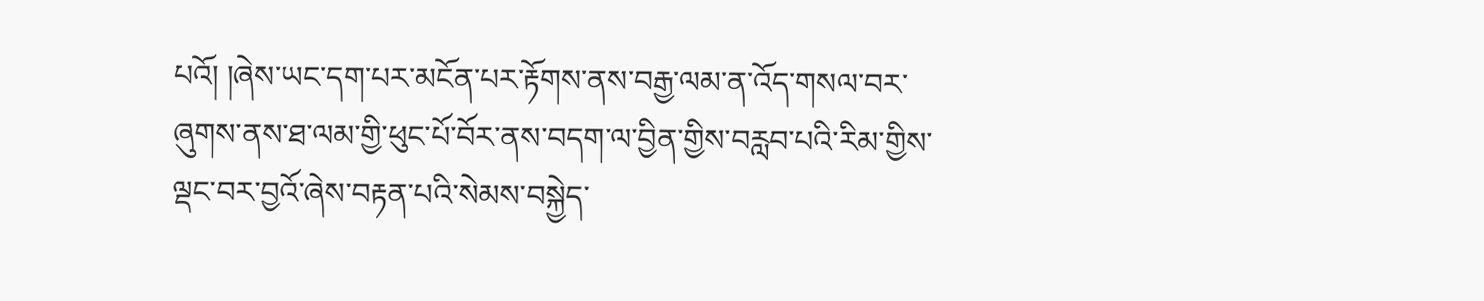པའོ། །ཞེས་ཡང་དག་པར་མངོན་པར་རྟོགས་ནས་བརྒྱ་ལམ་ན་འོད་གསལ་བར་ཞུགས་ནས་ཐ་ལམ་གྱི་ཕུང་པོ་བོར་ནས་བདག་ལ་བྱིན་གྱིས་བརླབ་པའི་རིམ་གྱིས་ལྡང་བར་བྱའོ་ཞེས་བརྟན་པའི་སེམས་བསྐྱེད་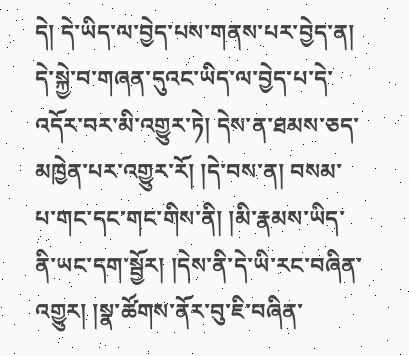དེ། དེ་ཡིད་ལ་བྱེད་པས་གནས་པར་བྱེད་ན། དེ་སྐྱེ་བ་གཞན་དུའང་ཡིད་ལ་བྱེད་པ་དེ་འདོར་བར་མི་འགྱུར་ཏེ། དེས་ན་ཐམས་ཅད་མཁྱེན་པར་འགྱུར་རོ། །དེ་བས་ན། བསམ་པ་གང་དང་གང་གིས་ནི། །མི་རྣམས་ཡིད་ནི་ཡང་དག་སྦྱོར། །དེས་ནི་དེ་ཡི་རང་བཞིན་འགྱུར། །སྣ་ཚོགས་ནོར་བུ་ཇི་བཞིན་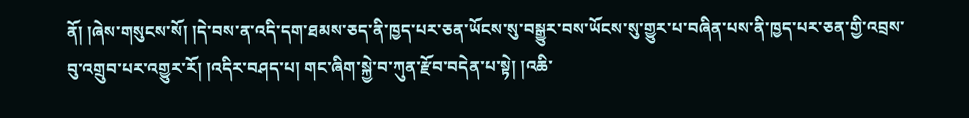ནོ། །ཞེས་གསུངས་སོ། །དེ་བས་ན་འདི་དག་ཐམས་ཅད་ནི་ཁྱད་པར་ཅན་ཡོངས་སུ་བསྒྱུར་བས་ཡོངས་སུ་གྱུར་པ་བཞིན་པས་ནི་ཁྱད་པར་ཅན་གྱི་འབྲས་བུ་འགྲུབ་པར་འགྱུར་རོ། །འདིར་བཤད་པ། གང་ཞིག་སྐྱེ་བ་ཀུན་རྫོབ་བདེན་པ་སྟེ། །འཆི་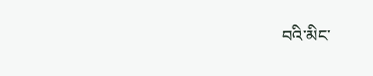བའི་མིང་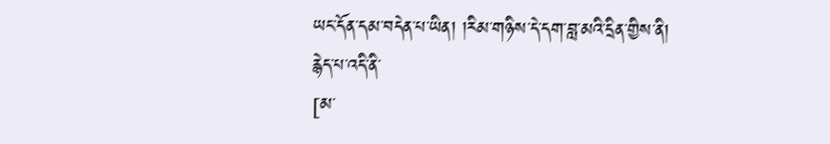ཡང་དོན་དམ་བདེན་པ་ཡིན། །རིམ་གཉིས་དེ་དག་བླ་མའི་དྲིན་གྱིས་ནི། རྙེད་པ་འདི་ནི་
[མ་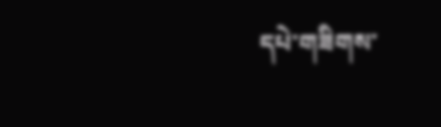དཔེ་གཟིགས་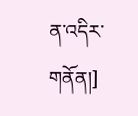ན་འདིར་གནོན།]